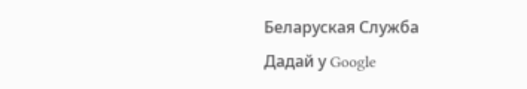Беларуская Служба
Дадай у Google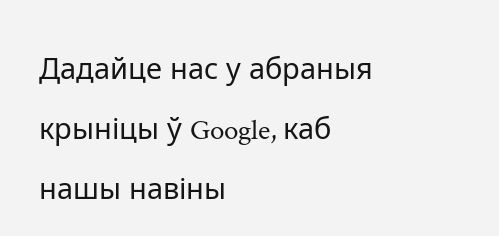Дадайце нас у абраныя крыніцы ў Google, каб нашы навіны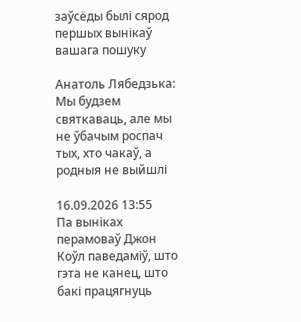заўсёды былі сярод першых вынікаў вашага пошуку

Анатоль Лябедзька: Мы будзем святкаваць, але мы не ўбачым роспач тых, хто чакаў, а родныя не выйшлі

16.09.2026 13:55
Па выніках перамоваў Джон Коўл паведаміў, што гэта не канец, што бакі працягнуць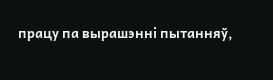працу па вырашэнні пытанняў,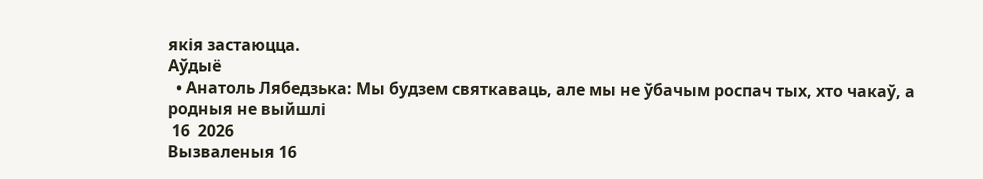якія застаюцца.
Аўдыё
  • Анатоль Лябедзька: Мы будзем святкаваць, але мы не ўбачым роспач тых, хто чакаў, а родныя не выйшлі
 16  2026
Вызваленыя 16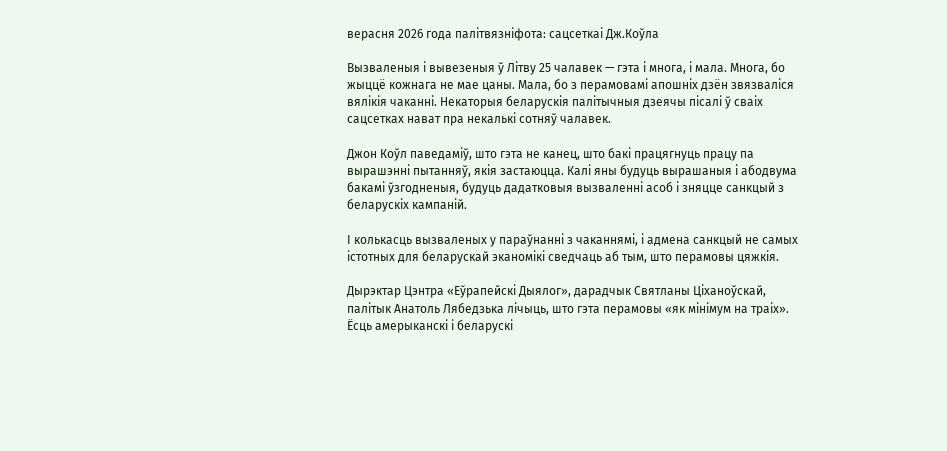верасня 2026 года палітвязніфота: сацсеткаі Дж.Коўла

Вызваленыя і вывезеныя ў Літву 25 чалавек — гэта і многа, і мала. Многа, бо жыццё кожнага не мае цаны. Мала, бо з перамовамі апошніх дзён звязваліся вялікія чаканні. Некаторыя беларускія палітычныя дзеячы пісалі ў сваіх сацсетках нават пра некалькі сотняў чалавек.

Джон Коўл паведаміў, што гэта не канец, што бакі працягнуць працу па вырашэнні пытанняў, якія застаюцца. Калі яны будуць вырашаныя і абодвума бакамі ўзгодненыя, будуць дадатковыя вызваленні асоб і зняцце санкцый з беларускіх кампаній.

І колькасць вызваленых у параўнанні з чаканнямі, і адмена санкцый не самых істотных для беларускай эканомікі сведчаць аб тым, што перамовы цяжкія.

Дырэктар Цэнтра «Еўрапейскі Дыялог», дарадчык Святланы Ціханоўскай, палітык Анатоль Лябедзька лічыць, што гэта перамовы «як мінімум на траіх». Ёсць амерыканскі і беларускі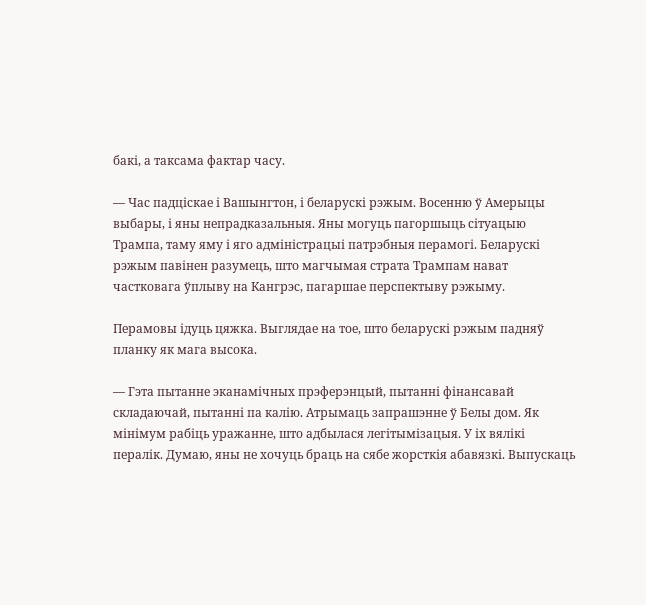бакі, а таксама фактар часу.

— Час падціскае і Вашынгтон, і беларускі рэжым. Восенню ў Амерыцы выбары, і яны непрадказальныя. Яны могуць пагоршыць сітуацыю Трампа, таму яму і яго адміністрацыі патрэбныя перамогі. Беларускі рэжым павінен разумець, што магчымая страта Трампам нават частковага ўплыву на Кангрэс, пагаршае перспектыву рэжыму.

Перамовы ідуць цяжка. Выглядае на тое, што беларускі рэжым падняў планку як мага высока.

— Гэта пытанне эканамічных прэферэнцый, пытанні фінансавай складаючай, пытанні па калію. Атрымаць запрашэнне ў Белы дом. Як мінімум рабіць уражанне, што адбылася легітымізацыя. У іх вялікі пералік. Думаю, яны не хочуць браць на сябе жорсткія абавязкі. Выпускаць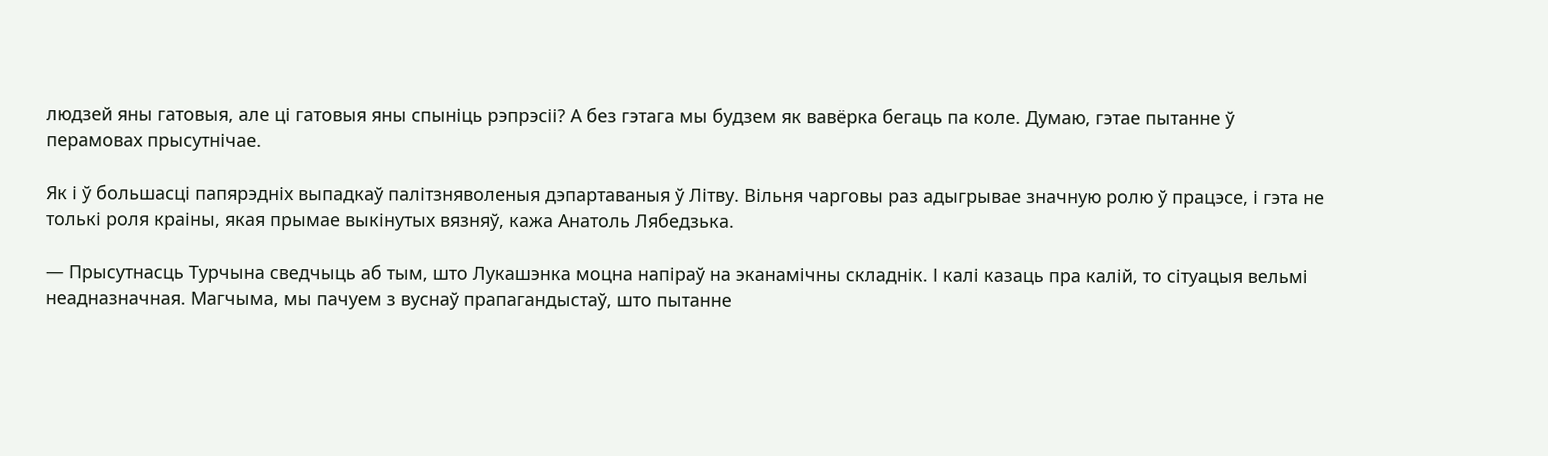людзей яны гатовыя, але ці гатовыя яны спыніць рэпрэсіі? А без гэтага мы будзем як вавёрка бегаць па коле. Думаю, гэтае пытанне ў перамовах прысутнічае.

Як і ў большасці папярэдніх выпадкаў палітзняволеныя дэпартаваныя ў Літву. Вільня чарговы раз адыгрывае значную ролю ў працэсе, і гэта не толькі роля краіны, якая прымае выкінутых вязняў, кажа Анатоль Лябедзька.

— Прысутнасць Турчына сведчыць аб тым, што Лукашэнка моцна напіраў на эканамічны складнік. І калі казаць пра калій, то сітуацыя вельмі неадназначная. Магчыма, мы пачуем з вуснаў прапагандыстаў, што пытанне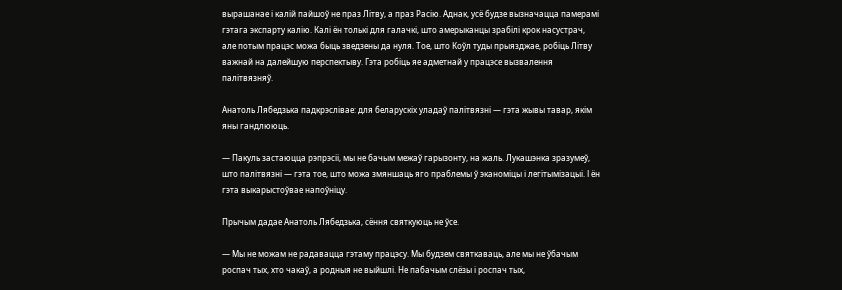вырашанае і калій пайшоў не праз Літву, а праз Расію. Аднак, усё будзе вызначацца памерамі гэтага экспарту калію. Калі ён толькі для галачкі, што амерыканцы зрабілі крок насустрач, але потым працэс можа быць зведзены да нуля. Тое, што Коўл туды прыязджае, робіць Літву важнай на далейшую перспектыву. Гэта робіць яе адметнай у працэсе вызвалення палітвязняў.

Анатоль Лябедзька падкрэслівае: для беларускіх уладаў палітвязні — гэта жывы тавар, якім яны гандлююць.

— Пакуль застаюцца рэпрэсіі, мы не бачым межаў гарызонту, на жаль. Лукашэнка зразумеў, што палітвязні — гэта тое, што можа змяншаць яго праблемы ў эканоміцы і легітымізацыі. І ён гэта выкарыстоўвае напоўніцу.

Прычым дадае Анатоль Лябедзька, сёння святкуюць не ўсе.

— Мы не можам не радавацца гэтаму працэсу. Мы будзем святкаваць, але мы не ўбачым роспач тых, хто чакаў, а родныя не выйшлі. Не пабачым слёзы і роспач тых,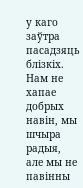у каго заўтра пасадзяць блізкіх. Нам не хапае добрых навін, мы шчыра радыя, але мы не павінны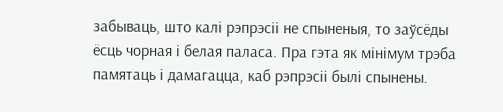забываць, што калі рэпрэсіі не спыненыя, то заўсёды ёсць чорная і белая паласа. Пра гэта як мінімум трэба памятаць і дамагацца, каб рэпрэсіі былі спынены.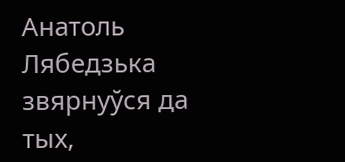Анатоль Лябедзька звярнуўся да тых,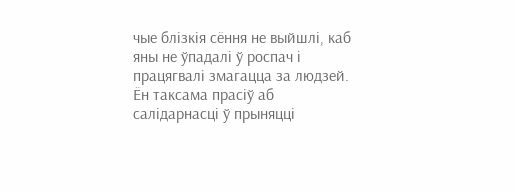чые блізкія сёння не выйшлі, каб яны не ўпадалі ў роспач і працягвалі змагацца за людзей. Ён таксама прасіў аб салідарнасці ў прыняцці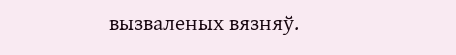вызваленых вязняў.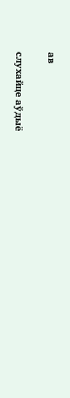ав

слухайце аўдыё